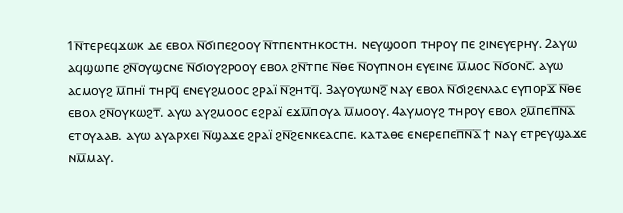1ⲛ̅ⲧⲉⲣⲉϥϫⲱⲕ ⲇⲉ ⲉⲃⲟⲗ ⲛ̅ϭⲓⲡⲉϩⲟⲟⲩ ⲛ̅ⲧⲡⲉⲛⲧⲏⲕⲟⲥⲧⲏ. ⲛⲉⲩϣⲟⲟⲡ ⲧⲏⲣⲟⲩ ⲡⲉ ϩⲓⲛⲉⲩⲉⲣⲏⲩ. 2ⲁⲩⲱ ⲁϥϣⲱⲡⲉ ϩⲛ̅ⲟⲩϣⲥⲛⲉ ⲛ̅ϭⲓⲟⲩϩⲣⲟⲟⲩ ⲉⲃⲟⲗ ϩⲛ̅ⲧⲡⲉ ⲛ̅ⲑⲉ ⲛ̅ⲟⲩⲡⲛⲟⲏ ⲉⲩⲉⲓⲛⲉ ⲙ̅ⲙⲟⲥ ⲛ̅ϭⲟⲛⲥ̅. ⲁⲩⲱ ⲁⲥⲙⲟⲩϩ ⲙ̅ⲡⲏⲓ̈ ⲧⲏⲣϥ̅ ⲉⲛⲉⲩϩⲙⲟⲟⲥ ϩⲣⲁⲓ̈ ⲛ̅ϩⲏⲧϥ̅. 3ⲁⲩⲟⲩⲱⲛϩ̅ ⲛⲁⲩ ⲉⲃⲟⲗ ⲛ̅ϭⲓϩⲉⲛⲗⲁⲥ ⲉⲩⲡⲟⲣϫ̅ ⲛ̅ⲑⲉ ⲉⲃⲟⲗ ϩⲛ̅ⲟⲩⲕⲱϩⲧ̅. ⲁⲩⲱ ⲁⲩϩⲙⲟⲟⲥ ⲉϩⲣⲁⲓ̈ ⲉϫⲙ̅ⲡⲟⲩⲁ ⲙ̅ⲙⲟⲟⲩ. 4ⲁⲩⲙⲟⲩϩ ⲧⲏⲣⲟⲩ ⲉⲃⲟⲗ ϩⲙ̅ⲡⲉⲡ̅ⲛ̅ⲁ̅ ⲉⲧⲟⲩⲁⲁⲃ. ⲁⲩⲱ ⲁⲩⲁⲣⲭⲉⲓ ⲛ̅ϣⲁϫⲉ ϩⲣⲁⲓ̈ ϩⲛ̅ϩⲉⲛⲕⲉⲁⲥⲡⲉ. ⲕⲁⲧⲁⲑⲉ ⲉⲛⲉⲣⲉⲡⲉⲡ̅ⲛ̅ⲁ̅ ϯ ⲛⲁⲩ ⲉⲧⲣⲉⲩϣⲁϫⲉ ⲛⲙ̅ⲙⲁⲩ.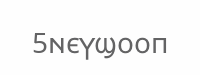5ⲛⲉⲩϣⲟⲟⲡ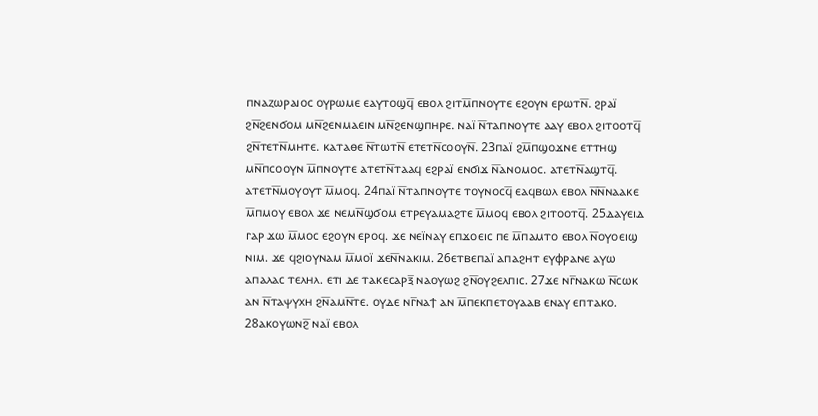ⲡⲛⲁⲍⲱⲣⲁⲓⲟⲥ ⲟⲩⲣⲱⲙⲉ ⲉⲁⲩⲧⲟϣϥ̅ ⲉⲃⲟⲗ ϩⲓⲧⲙ̅ⲡⲛⲟⲩⲧⲉ ⲉϩⲟⲩⲛ ⲉⲣⲱⲧⲛ̅. ϩⲣⲁⲓ̈ ϩⲛ̅ϩⲉⲛϭⲟⲙ ⲙⲛ̅ϩⲉⲛⲙⲁⲉⲓⲛ ⲙⲛ̅ϩⲉⲛϣⲡⲏⲣⲉ. ⲛⲁⲓ̈ ⲛ̅ⲧⲁⲡⲛⲟⲩⲧⲉ ⲁⲁⲩ ⲉⲃⲟⲗ ϩⲓⲧⲟⲟⲧϥ̅ ϩⲛ̅ⲧⲉⲧⲛ̅ⲙⲏⲧⲉ. ⲕⲁⲧⲁⲑⲉ ⲛ̅ⲧⲱⲧⲛ̅ ⲉⲧⲉⲧⲛ̅ⲥⲟⲟⲩⲛ̅. 23ⲡⲁⲓ̈ ϩⲙ̅ⲡϣⲟϫⲛⲉ ⲉⲧⲧⲏϣ ⲙⲛ̅ⲡⲥⲟⲟⲩⲛ ⲙ̅ⲡⲛⲟⲩⲧⲉ ⲁⲧⲉⲧⲛ̅ⲧⲁⲁϥ ⲉϩⲣⲁⲓ̈ ⲉⲛϭⲓϫ ⲛ̅ⲁⲛⲟⲙⲟⲥ. ⲁⲧⲉⲧⲛ̅ⲁϣⲧϥ̅. ⲁⲧⲉⲧⲛ̅ⲙⲟⲩⲟⲩⲧ ⲙ̅ⲙⲟϥ. 24ⲡⲁⲓ̈ ⲛ̅ⲧⲁⲡⲛⲟⲩⲧⲉ ⲧⲟⲩⲛⲟⲥϥ̅ ⲉⲁϥⲃⲱⲗ ⲉⲃⲟⲗ ⲛ̅ⲛ̅ⲛⲁⲁⲕⲉ ⲙ̅ⲡⲙⲟⲩ ⲉⲃⲟⲗ ϫⲉ ⲛⲉⲙⲛ̅ϣϭⲟⲙ ⲉⲧⲣⲉⲩⲁⲙⲁϩⲧⲉ ⲙ̅ⲙⲟϥ ⲉⲃⲟⲗ ϩⲓⲧⲟⲟⲧϥ̅. 25ⲇⲁⲩⲉⲓⲇ ⲅⲁⲣ ϫⲱ ⲙ̅ⲙⲟⲥ ⲉϩⲟⲩⲛ ⲉⲣⲟϥ. ϫⲉ ⲛⲉⲓ̈ⲛⲁⲩ ⲉⲡϫⲟⲉⲓⲥ ⲡⲉ ⲙ̅ⲡⲁⲙⲧⲟ ⲉⲃⲟⲗ ⲛ̅ⲟⲩⲟⲉⲓϣ ⲛⲓⲙ. ϫⲉ ϥϩⲓⲟⲩⲛⲁⲙ ⲙ̅ⲙⲟⲓ̈ ϫⲉⲛ̅ⲛⲁⲕⲓⲙ. 26ⲉⲧⲃⲉⲡⲁⲓ̈ ⲁⲡⲁϩⲏⲧ ⲉⲩⲫⲣⲁⲛⲉ ⲁⲩⲱ ⲁⲡⲁⲗⲁⲥ ⲧⲉⲗⲏⲗ. ⲉⲧⲓ ⲇⲉ ⲧⲁⲕⲉⲥⲁⲣⲝ̅ ⲛⲁⲟⲩⲱϩ ϩⲛ̅ⲟⲩϩⲉⲗⲡⲓⲥ. 27ϫⲉ ⲛⲅ̅ⲛⲁⲕⲱ ⲛ̅ⲥⲱⲕ ⲁⲛ ⲛ̅ⲧⲁⲯⲩⲭⲏ ϩⲛ̅ⲁⲙⲛ̅ⲧⲉ. ⲟⲩⲇⲉ ⲛⲅ̅ⲛⲁϯ ⲁⲛ ⲙ̅ⲡⲉⲕⲡⲉⲧⲟⲩⲁⲁⲃ ⲉⲛⲁⲩ ⲉⲡⲧⲁⲕⲟ. 28ⲁⲕⲟⲩⲱⲛϩ̅ ⲛⲁⲓ̈ ⲉⲃⲟⲗ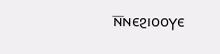ⲛ̅ⲛⲉϩⲓⲟⲟⲩⲉ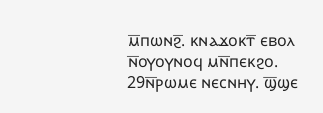ⲙ̅ⲡⲱⲛϩ̅. ⲕⲛⲁϫⲟⲕⲧ̅ ⲉⲃⲟⲗ ⲛ̅ⲟⲩⲟⲩⲛⲟϥ ⲙⲛ̅ⲡⲉⲕϩⲟ. 29ⲛ̅ⲣⲱⲙⲉ ⲛⲉⲥⲛⲏⲩ. ϣ̅ϣⲉ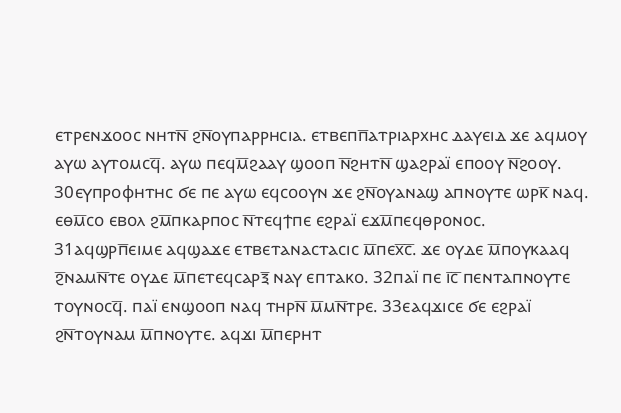ⲉⲧⲣⲉⲛϫⲟⲟⲥ ⲛⲏⲧⲛ̅ ϩⲛ̅ⲟⲩⲡⲁⲣⲣⲏⲥⲓⲁ. ⲉⲧⲃⲉⲡⲡ̅ⲁⲧⲣⲓⲁⲣⲭⲏⲥ ⲇⲁⲩⲉⲓⲇ ϫⲉ ⲁϥⲙⲟⲩ ⲁⲩⲱ ⲁⲩⲧⲟⲙⲥϥ̅. ⲁⲩⲱ ⲡⲉϥⲙ̅ϩⲁⲁⲩ ϣⲟⲟⲡ ⲛ̅ϩⲏⲧⲛ̅ ϣⲁϩⲣⲁⲓ̈ ⲉⲡⲟⲟⲩ ⲛ̅ϩⲟⲟⲩ. 30ⲉⲩⲡⲣⲟⲫⲏⲧⲏⲥ ϭⲉ ⲡⲉ ⲁⲩⲱ ⲉϥⲥⲟⲟⲩⲛ ϫⲉ ϩⲛ̅ⲟⲩⲁⲛⲁϣ ⲁⲡⲛⲟⲩⲧⲉ ⲱⲣⲕ̅ ⲛⲁϥ. ⲉⲑⲙ̅ⲥⲟ ⲉⲃⲟⲗ ϩⲙ̅ⲡⲕⲁⲣⲡⲟⲥ ⲛ̅ⲧⲉϥϯⲡⲉ ⲉϩⲣⲁⲓ̈ ⲉϫⲙ̅ⲡⲉϥⲑⲣⲟⲛⲟⲥ. 31ⲁϥϣⲣⲡ̅ⲉⲓⲙⲉ ⲁϥϣⲁϫⲉ ⲉⲧⲃⲉⲧⲁⲛⲁⲥⲧⲁⲥⲓⲥ ⲙ̅ⲡⲉⲭ̅ⲥ̅. ϫⲉ ⲟⲩⲇⲉ ⲙ̅ⲡⲟⲩⲕⲁⲁϥ ϩ̅ⲛⲁⲙⲛ̅ⲧⲉ ⲟⲩⲇⲉ ⲙ̅ⲡⲉⲧⲉϥⲥⲁⲣⲝ̅ ⲛⲁⲩ ⲉⲡⲧⲁⲕⲟ. 32ⲡⲁⲓ̈ ⲡⲉ ⲓ̅ⲥ̅ ⲡⲉⲛⲧⲁⲡⲛⲟⲩⲧⲉ ⲧⲟⲩⲛⲟⲥϥ̅. ⲡⲁⲓ̈ ⲉⲛϣⲟⲟⲡ ⲛⲁϥ ⲧⲏⲣⲛ̅ ⲙ̅ⲙⲛ̅ⲧⲣⲉ. 33ⲉⲁϥϫⲓⲥⲉ ϭⲉ ⲉϩⲣⲁⲓ̈ ϩⲛ̅ⲧⲟⲩⲛⲁⲙ ⲙ̅ⲡⲛⲟⲩⲧⲉ. ⲁϥϫⲓ ⲙ̅ⲡⲉⲣⲏⲧ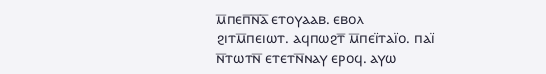ⲙ̅ⲡⲉⲡ̅ⲛ̅ⲁ̅ ⲉⲧⲟⲩⲁⲁⲃ. ⲉⲃⲟⲗ ϩⲓⲧⲙ̅ⲡⲉⲓⲱⲧ. ⲁϥⲡⲱϩⲧ̅ ⲙ̅ⲡⲉⲓ̈ⲧⲁⲓ̈ⲟ. ⲡⲁⲓ̈ ⲛ̅ⲧⲱⲧⲛ̅ ⲉⲧⲉⲧⲛ̅ⲛⲁⲩ ⲉⲣⲟϥ. ⲁⲩⲱ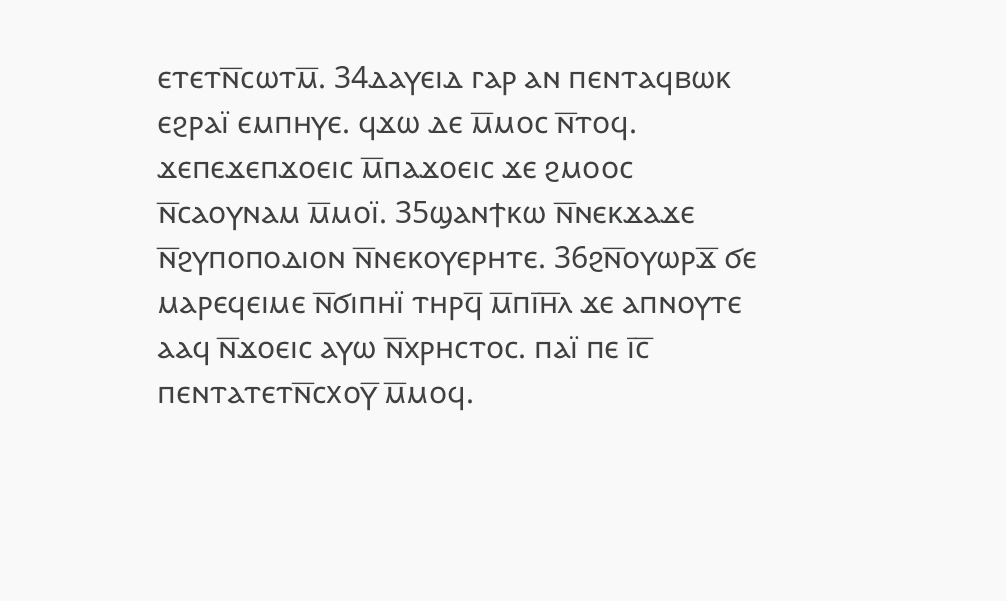ⲉⲧⲉⲧⲛ̅ⲥⲱⲧⲙ̅. 34ⲇⲁⲩⲉⲓⲇ ⲅⲁⲣ ⲁⲛ ⲡⲉⲛⲧⲁϥⲃⲱⲕ ⲉϩⲣⲁⲓ̈ ⲉⲙⲡⲏⲩⲉ. ϥϫⲱ ⲇⲉ ⲙ̅ⲙⲟⲥ ⲛ̅ⲧⲟϥ. ϫⲉⲡⲉϫⲉⲡϫⲟⲉⲓⲥ ⲙ̅ⲡⲁϫⲟⲉⲓⲥ ϫⲉ ϩⲙⲟⲟⲥ ⲛ̅ⲥⲁⲟⲩⲛⲁⲙ ⲙ̅ⲙⲟⲓ̈. 35ϣⲁⲛϯⲕⲱ ⲛ̅ⲛⲉⲕϫⲁϫⲉ ⲛ̅ϩⲩⲡⲟⲡⲟⲇⲓⲟⲛ ⲛ̅ⲛⲉⲕⲟⲩⲉⲣⲏⲧⲉ. 36ϩⲛ̅ⲟⲩⲱⲣϫ̅ ϭⲉ ⲙⲁⲣⲉϥⲉⲓⲙⲉ ⲛ̅ϭⲓⲡⲏⲓ̈ ⲧⲏⲣϥ̅ ⲙ̅ⲡⲓ̅ⲏ̅ⲗ ϫⲉ ⲁⲡⲛⲟⲩⲧⲉ ⲁⲁϥ ⲛ̅ϫⲟⲉⲓⲥ ⲁⲩⲱ ⲛ̅ⲭⲣⲏⲥⲧⲟⲥ. ⲡⲁⲓ̈ ⲡⲉ ⲓ̅ⲥ̅ ⲡⲉⲛⲧⲁⲧⲉⲧⲛ̅ⲥxⲟⲩ̅ ⲙ̅ⲙⲟϥ.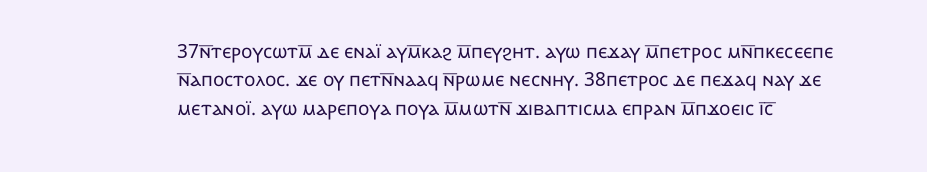37ⲛ̅ⲧⲉⲣⲟⲩⲥⲱⲧⲙ̅ ⲇⲉ ⲉⲛⲁⲓ̈ ⲁⲩⲙ̅ⲕⲁϩ ⲙ̅ⲡⲉⲩϩⲏⲧ. ⲁⲩⲱ ⲡⲉϫⲁⲩ ⲙ̅ⲡⲉⲧⲣⲟⲥ ⲙⲛ̅ⲡⲕⲉⲥⲉⲉⲡⲉ ⲛ̅ⲁⲡⲟⲥⲧⲟⲗⲟⲥ. ϫⲉ ⲟⲩ ⲡⲉⲧⲛ̅ⲛⲁⲁϥ ⲛ̅ⲣⲱⲙⲉ ⲛⲉⲥⲛⲏⲩ. 38ⲡⲉⲧⲣⲟⲥ ⲇⲉ ⲡⲉϫⲁϥ ⲛⲁⲩ ϫⲉ ⲙⲉⲧⲁⲛⲟⲓ̈. ⲁⲩⲱ ⲙⲁⲣⲉⲡⲟⲩⲁ ⲡⲟⲩⲁ ⲙ̅ⲙⲱⲧⲛ̅ ϫⲓⲃⲁⲡⲧⲓⲥⲙⲁ ⲉⲡⲣⲁⲛ ⲙ̅ⲡϫⲟⲉⲓⲥ ⲓ̅ⲥ̅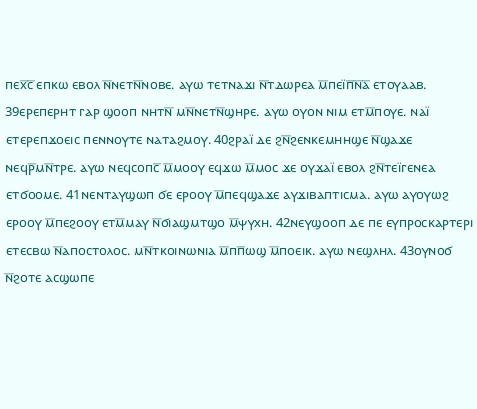ⲡⲉⲭ̅ⲥ̅ ⲉⲡⲕⲱ ⲉⲃⲟⲗ ⲛ̅ⲛⲉⲧⲛ̅ⲛⲟⲃⲉ. ⲁⲩⲱ ⲧⲉⲧⲛⲁϫⲓ ⲛ̅ⲧⲇⲱⲣⲉⲁ ⲙ̅ⲡⲉⲓ̈ⲡ̅ⲛ̅ⲁ̅ ⲉⲧⲟⲩⲁⲁⲃ. 39ⲉⲣⲉⲡⲉⲣⲏⲧ ⲅⲁⲣ ϣⲟⲟⲡ ⲛⲏⲧⲛ̅ ⲙⲛ̅ⲛⲉⲧⲛ̅ϣⲏⲣⲉ. ⲁⲩⲱ ⲟⲩⲟⲛ ⲛⲓⲙ ⲉⲧⲙ̅ⲡⲟⲩⲉ. ⲛⲁⲓ̈ ⲉⲧⲉⲣⲉⲡϫⲟⲉⲓⲥ ⲡⲉⲛⲛⲟⲩⲧⲉ ⲛⲁⲧⲁϩⲙⲟⲩ. 40ϩⲣⲁⲓ̈ ⲇⲉ ϩⲛ̅ϩⲉⲛⲕⲉⲙⲏⲏϣⲉ ⲛ̅ϣⲁϫⲉ ⲛⲉϥⲣ̅ⲙⲛ̅ⲧⲣⲉ. ⲁⲩⲱ ⲛⲉϥⲥⲟⲡⲥ̅ ⲙ̅ⲙⲟⲟⲩ ⲉϥϫⲱ ⲙ̅ⲙⲟⲥ ϫⲉ ⲟⲩϫⲁⲓ̈ ⲉⲃⲟⲗ ϩⲛ̅ⲧⲉⲓ̈ⲅⲉⲛⲉⲁ ⲉⲧϭⲟⲟⲙⲉ. 41ⲛⲉⲛⲧⲁⲩϣⲱⲡ ϭⲉ ⲉⲣⲟⲟⲩ ⲙ̅ⲡⲉϥϣⲁϫⲉ ⲁⲩϫⲓⲃⲁⲡⲧⲓⲥⲙⲁ. ⲁⲩⲱ ⲁⲩⲟⲩⲱϩ ⲉⲣⲟⲟⲩ ⲙ̅ⲡⲉϩⲟⲟⲩ ⲉⲧⲙ̅ⲙⲁⲩ ⲛ̅ϭⲓⲁϣⲙⲧϣⲟ ⲙ̅ⲯⲩⲭⲏ. 42ⲛⲉⲩϣⲟⲟⲡ ⲇⲉ ⲡⲉ ⲉⲩⲡⲣⲟⲥⲕⲁⲣⲧⲉⲣⲓ ⲉⲧⲉⲥⲃⲱ ⲛ̅ⲁⲡⲟⲥⲧⲟⲗⲟⲥ. ⲙⲛ̅ⲧⲕⲟⲓⲛⲱⲛⲓⲁ ⲙ̅ⲡⲡ̅ⲱϣ ⲙ̅ⲡⲟⲉⲓⲕ. ⲁⲩⲱ ⲛⲉϣⲗⲏⲗ. 43ⲟⲩⲛⲟϭ ⲛ̅ϩⲟⲧⲉ ⲁⲥϣⲱⲡⲉ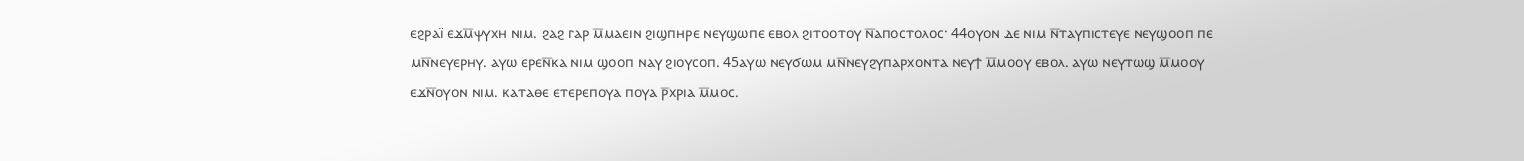ⲉϩⲣⲁⲓ̈ ⲉϫⲙ̅ⲯⲩⲭⲏ ⲛⲓⲙ. ϩⲁϩ ⲅⲁⲣ ⲙ̅ⲙⲁⲉⲓⲛ ϩⲓϣⲡⲏⲣⲉ ⲛⲉⲩϣⲱⲡⲉ ⲉⲃⲟⲗ ϩⲓⲧⲟⲟⲧⲟⲩ ⲛ̅ⲁⲡⲟⲥⲧⲟⲗⲟⲥ· 44ⲟⲩⲟⲛ ⲇⲉ ⲛⲓⲙ ⲛ̅ⲧⲁⲩⲡⲓⲥⲧⲉⲩⲉ ⲛⲉⲩϣⲟⲟⲡ ⲡⲉ ⲙⲛ̅ⲛⲉⲩⲉⲣⲏⲩ. ⲁⲩⲱ ⲉⲣⲉⲛ̅ⲕⲁ ⲛⲓⲙ ϣⲟⲟⲡ ⲛⲁⲩ ϩⲓⲟⲩⲥⲟⲡ. 45ⲁⲩⲱ ⲛⲉⲩϭⲱⲙ ⲙⲛ̅ⲛⲉⲩϩⲩⲡⲁⲣⲭⲟⲛⲧⲁ ⲛⲉⲩϯ ⲙ̅ⲙⲟⲟⲩ ⲉⲃⲟⲗ. ⲁⲩⲱ ⲛⲉⲩⲧⲱϣ ⲙ̅ⲙⲟⲟⲩ ⲉϫⲛ̅ⲟⲩⲟⲛ ⲛⲓⲙ. ⲕⲁⲧⲁⲑⲉ ⲉⲧⲉⲣⲉⲡⲟⲩⲁ ⲡⲟⲩⲁ ⲣ̅ⲭⲣⲓⲁ ⲙ̅ⲙⲟⲥ.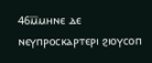46ⲙ̅ⲙⲏⲛⲉ ⲇⲉ ⲛⲉⲩⲡⲣⲟⲥⲕⲁⲣⲧⲉⲣⲓ ϩⲓⲟⲩⲥⲟⲡ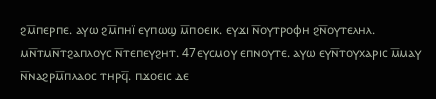ϩⲙ̅ⲡⲉⲣⲡⲉ. ⲁⲩⲱ ϩⲙ̅ⲡⲏⲓ̈ ⲉⲩⲡⲱϣ ⲙ̅ⲡⲟⲉⲓⲕ. ⲉⲩϫⲓ ⲛ̅ⲟⲩⲧⲣⲟⲫⲏ ϩⲛ̅ⲟⲩⲧⲉⲗⲏⲗ. ⲙⲛ̅ⲧⲙⲛ̅ⲧϩⲁⲡⲗⲟⲩⲥ ⲛ̅ⲧⲉⲡⲉⲩϩⲏⲧ. 47ⲉⲩⲥⲙⲟⲩ ⲉⲡⲛⲟⲩⲧⲉ. ⲁⲩⲱ ⲉⲩⲛ̅ⲧⲟⲩⲭⲁⲣⲓⲥ ⲙ̅ⲙⲁⲩ ⲛ̅ⲛⲁϩⲣⲙ̅ⲡⲗⲁⲟⲥ ⲧⲏⲣϥ̅. ⲡϫⲟⲉⲓⲥ ⲇⲉ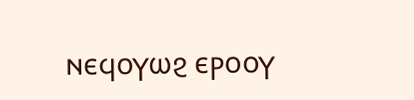ⲛⲉϥⲟⲩⲱϩ ⲉⲣⲟⲟⲩ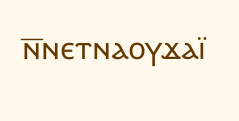ⲛ̅ⲛⲉⲧⲛⲁⲟⲩϫⲁⲓ̈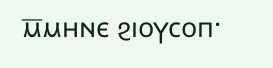ⲙ̅ⲙⲏⲛⲉ ϩⲓⲟⲩⲥⲟⲡ·